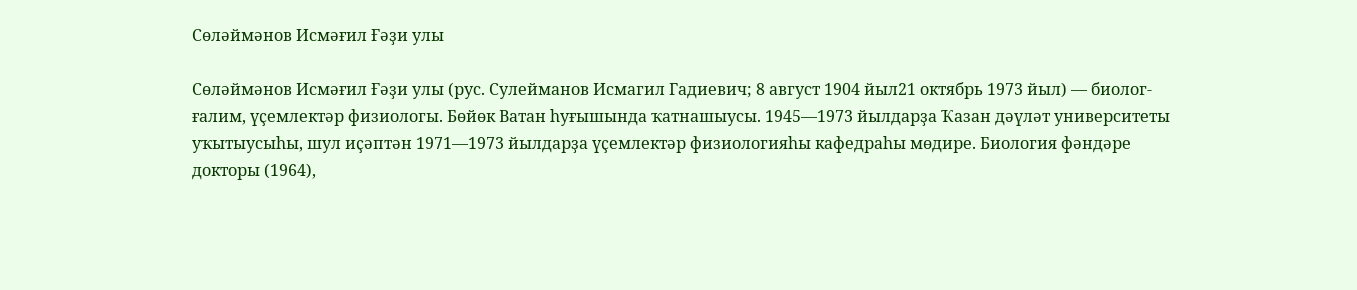Сөләймәнов Исмәғил Ғәҙи улы

Сөләймәнов Исмәғил Ғәҙи улы (рус. Сулейманов Исмагил Гадиевич; 8 август 1904 йыл21 октябрь 1973 йыл) — биолог-ғалим, үҫемлектәр физиологы. Бөйөк Ватан һуғышында ҡатнашыусы. 1945—1973 йылдарҙа Ҡазан дәүләт университеты уҡытыусыһы, шул иҫәптән 1971—1973 йылдарҙа үҫемлектәр физиологияһы кафедраһы мөдире. Биология фәндәре докторы (1964),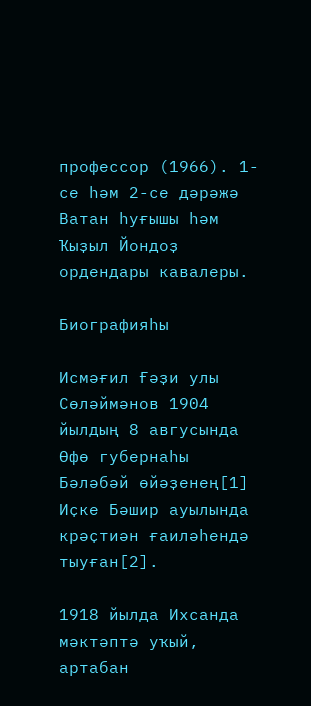профессор (1966). 1-се һәм 2-се дәрәжә Ватан һуғышы һәм Ҡыҙыл Йондоҙ ордендары кавалеры.

Биографияһы

Исмәғил Ғәҙи улы Сөләймәнов 1904 йылдың 8 авгусында Өфө губернаһы Бәләбәй өйәҙенең[1] Иҫке Бәшир ауылында крәҫтиән ғаиләһендә тыуған[2].

1918 йылда Ихсанда мәктәптә уҡый, артабан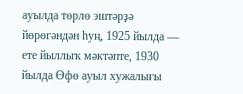ауылда төрлө эштәрҙә йөрөгәндән һуң, 1925 йылда — ете йыллыҡ мәктәпте, 1930 йылда Өфө ауыл хужалығы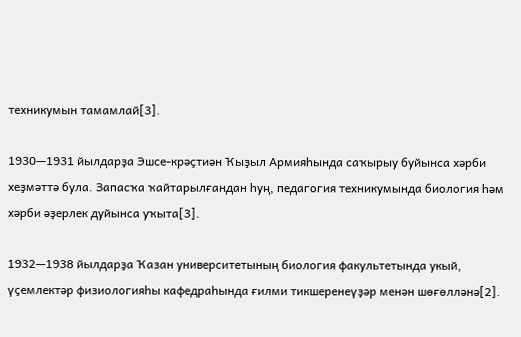техникумын тамамлай[3].

1930—1931 йылдарҙа Эшсе-крәҫтиән Ҡыҙыл Армияһында саҡырыу буйынса хәрби хеҙмәттә була. Запасҡа ҡайтарылғандан һуң, педагогия техникумында биология һәм хәрби әҙерлек дуйынса уҡыта[3].

1932—1938 йылдарҙа Ҡазан университетының биология факультетында укый, үҫемлектәр физиологияһы кафедраһында ғилми тикшеренеүҙәр менән шөғөлләнә[2].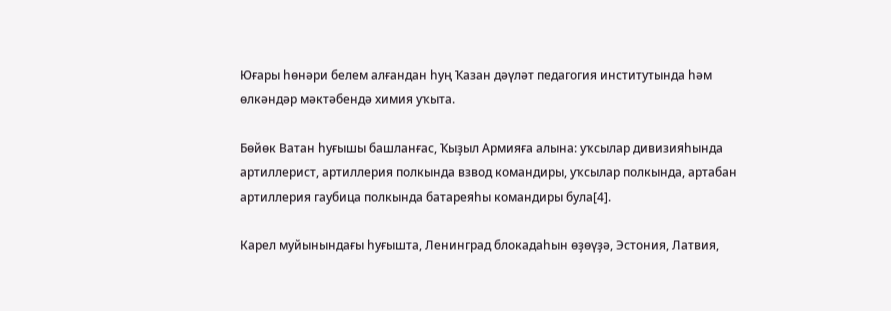Юғары һөнәри белем алғандан һуң Ҡазан дәүләт педагогия институтында һәм өлкәндәр мәктәбендә химия уҡыта.

Бөйөк Ватан һуғышы башланғас, Ҡыҙыл Армияға алына: уҡсылар дивизияһында артиллерист, артиллерия полкында взвод командиры, уҡсылар полкында, артабан артиллерия гаубица полкында батареяһы командиры була[4].

Карел муйынындағы һуғышта, Ленинград блокадаһын өҙөүҙә, Эстония, Латвия,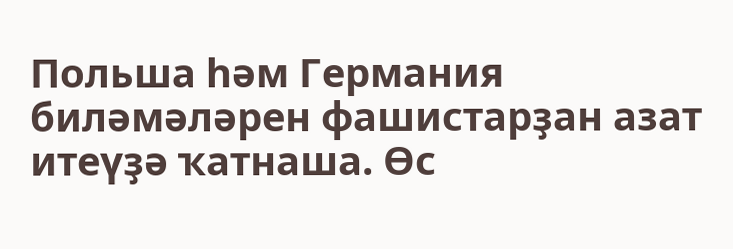Польша һәм Германия биләмәләрен фашистарҙан азат итеүҙә ҡатнаша. Өс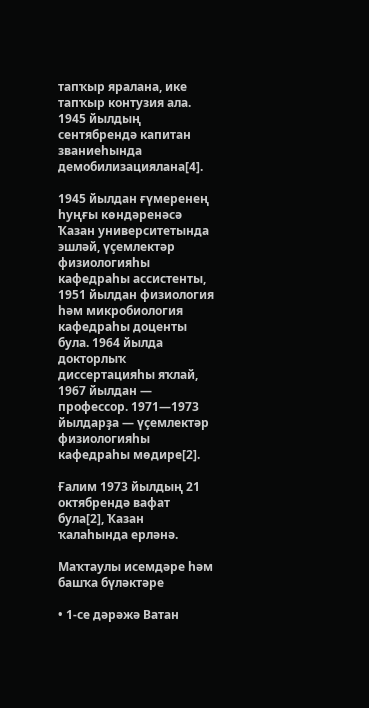тапҡыр яралана, ике тапҡыр контузия ала. 1945 йылдың сентябрендә капитан званиеһында демобилизациялана[4].

1945 йылдан ғүмеренең һуңғы көндәренәсә Ҡазан университетында эшләй, үҫемлектәр физиологияһы кафедраһы ассистенты, 1951 йылдан физиология һәм микробиология кафедраһы доценты була. 1964 йылда докторлыҡ диссертацияһы яҡлай, 1967 йылдан — профессор. 1971—1973 йылдарҙа — үҫемлектәр физиологияһы кафедраһы мөдире[2].

Ғалим 1973 йылдың 21 октябрендә вафат була[2], Ҡазан ҡалаһында ерләнә.

Маҡтаулы исемдәре һәм башҡа бүләктәре

• 1-се дәрәжә Ватан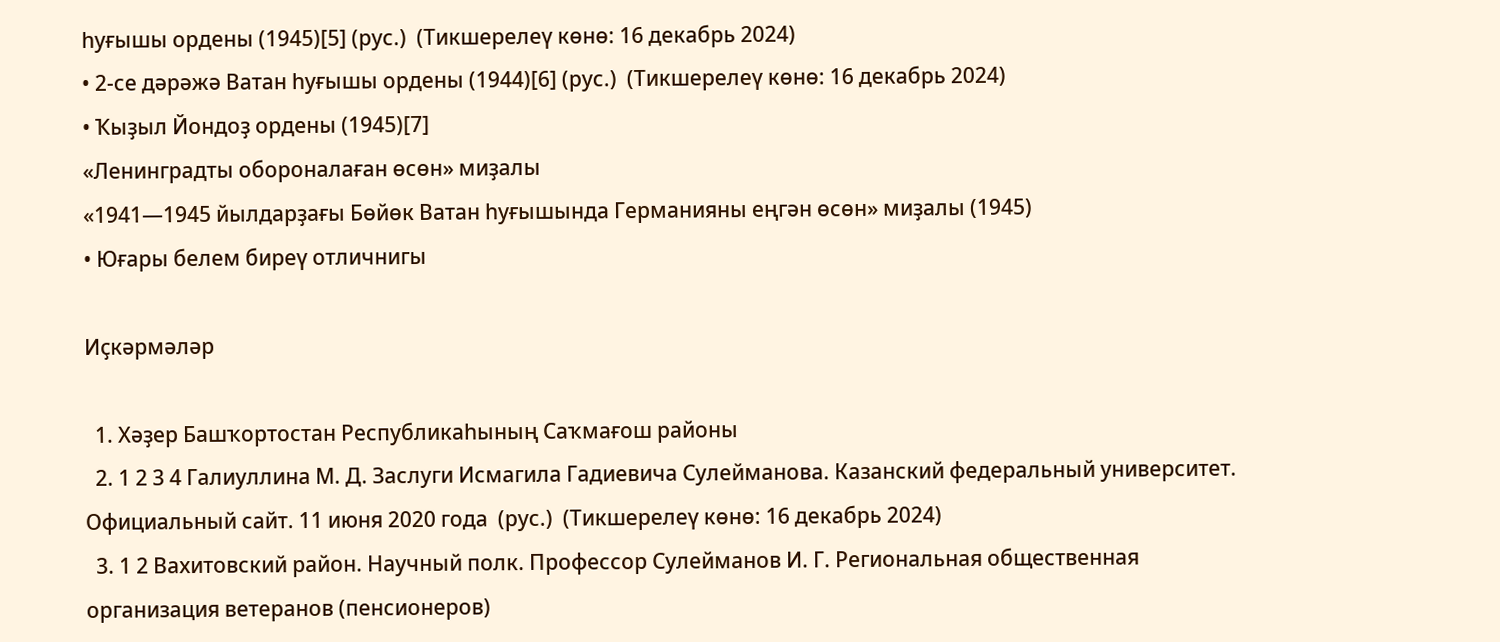һуғышы ордены (1945)[5] (рус.)  (Тикшерелеү көнө: 16 декабрь 2024)
• 2-се дәрәжә Ватан һуғышы ордены (1944)[6] (рус.)  (Тикшерелеү көнө: 16 декабрь 2024)
• Ҡыҙыл Йондоҙ ордены (1945)[7]
«Ленинградты обороналаған өсөн» миҙалы
«1941—1945 йылдарҙағы Бөйөк Ватан һуғышында Германияны еңгән өсөн» миҙалы (1945)
• Юғары белем биреү отличнигы

Иҫкәрмәләр

  1. Хәҙер Башҡортостан Республикаһының Саҡмағош районы
  2. 1 2 3 4 Галиуллина М. Д. Заслуги Исмагила Гадиевича Сулейманова. Казанский федеральный университет. Официальный сайт. 11 июня 2020 года  (рус.)  (Тикшерелеү көнө: 16 декабрь 2024)
  3. 1 2 Вахитовский район. Научный полк. Профессор Сулейманов И. Г. Региональная общественная организация ветеранов (пенсионеров)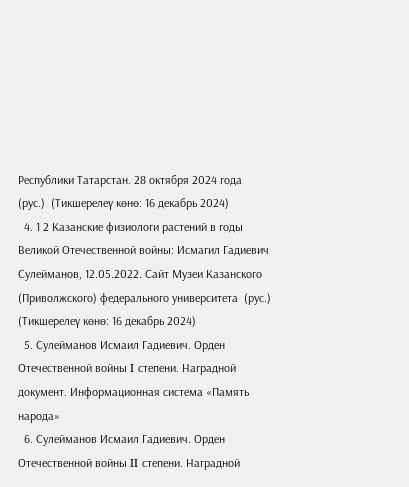Республики Татарстан. 28 октября 2024 года  (рус.)  (Тикшерелеү көнө: 16 декабрь 2024)
  4. 1 2 Казанские физиологи растений в годы Великой Отечественной войны: Исмагил Гадиевич Сулейманов, 12.05.2022. Сайт Музеи Казанского (Приволжского) федерального университета  (рус.)  (Тикшерелеү көнө: 16 декабрь 2024)
  5. Сулейманов Исмаил Гадиевич. Орден Отечественной войны I степени. Наградной документ. Информационная система «Память народа»
  6. Сулейманов Исмаил Гадиевич. Орден Отечественной войны II степени. Наградной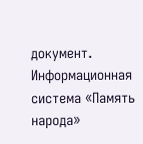документ. Информационная система «Память народа»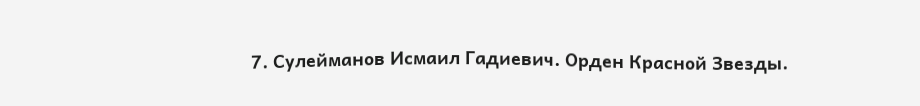7. Сулейманов Исмаил Гадиевич. Орден Красной Звезды.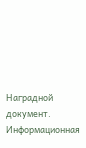Наградной документ. Информационная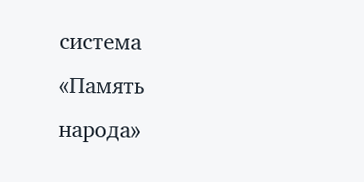система «Память народа»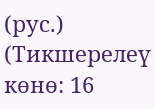(рус.)  (Тикшерелеү көнө: 16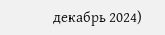декабрь 2024)